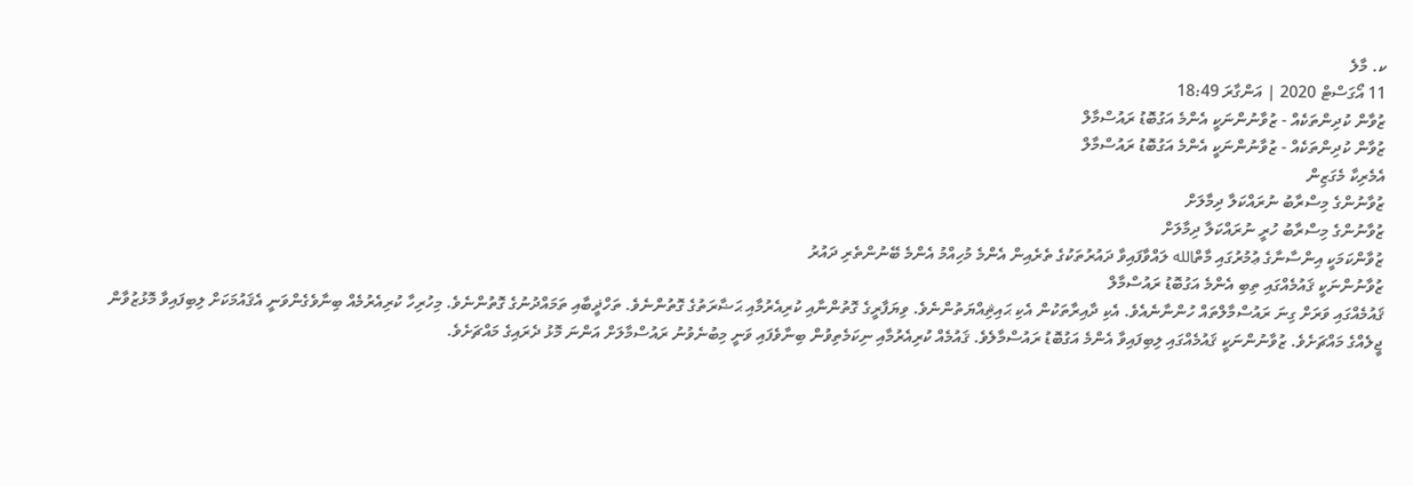ކ. މާލެ
11 އޯގަސްޓް 2020 | އަންގާރަ 18:49
ޒުވާން ކުދިންތަކެއް - ޒުވާނުންނަކީ އެންމެ އަގުބޮޑު ރައުސްމާލް
ޒުވާން ކުދިންތަކެއް - ޒުވާނުންނަކީ އެންމެ އަގުބޮޑު ރައުސްމާލް
އެމެރިކާ މެގަޒިން
ޒުވާނުންގެ މިސްރާބު ނުރައްކަލާ ދިމާލަށް
ޒުވާނުންގެ މިސްރާބު ހުރީ ނުރައްކަލާ ދިމާލަށް
ޒުވާންކަމަކީ އިންސާނާގެ ޢުމުރުގައި މާތްالله ލައްވާފައިވާ ދައުރުތަކުގެ ތެރެއިން އެންމެ މުހިއްމު އެންމެ ބޭނުންތެރި ދައުރު
ޒުވާނުންނަކީ ޤައުމެއްގައި ތިބި އެންމެ އަގުބޮޑު ރައުސްމާލް
ޤައުމެއްގައި ވަރަށް ގިނަ ރައުސްމާލްތައް ހުންނާނެއެވެ. އެކި ދާއިރާތަކުން އެކި ޙައިޘިއްޔަތުންނެވެ. ވިޔަފާރީގެ ގޮތުންނާއި ކުރިއެރުމާއި ޙަޟާރަތުގެ ގޮތުންނެވެ. ތަހްޛީބާއި ތަމައްދުނުގެ ގޮތުންނެވެ. މިހުރިހާ ކުރިއެރުމެއް ބިނާވެގެންވަނީ އެޤައުމަކަށް ލިބިފައިވާ މޮޅުޒުވާން ޖީލެއްގެ މައްޗަށެވެ. ޒުވާނުންނަކީ ޤައުމެއްގައި ލިބިފައިވާ އެންމެ އަގުބޮޑު ރައުސްމާލެވެ. ޤައުމެއް ކުރިއެރުމާއި ނިކަމެތިވުން ބިނާވެފައި ވަނީ މިބުނެވުނު ރައުސްމާލަށް އަންނަ މޮޅު ދެރައިގެ މައްޗަށެވެ.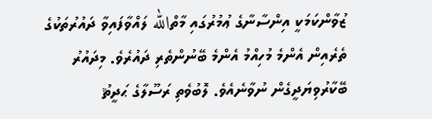ޒުވާންކަމަކީ އިންސާނާގެ ޢުމުރުގައި މާތްالله ލައްވާފައިވާ ދައުރުތަކުގެ ތެރެއިން އެންމެ މުހިއްމު އެންމެ ބޭނުންތެރި ދައުރެވެ. މިދައުރު ބޭކާރުވިޔަދީގެން ނުވާނެއެވެ. ލޮބުވެތި ރަސޫލާގެ ޙަދީޘު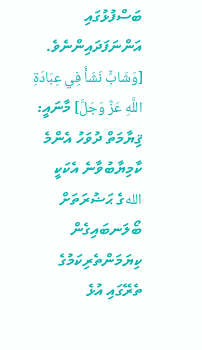ބަސްފުޅުގައި އަންނަފަދައިންނެވެ. [وَشَابٌّ نَشَأَ فِي عِبَادَةِ اللَّهِ عَزَّ وَجَلَّ] މާނައީ: ޤިޔާމަތް ދުވަހު އެންމެ ކާމިޔާބުވާނެ އެކަކީ اللهގެ ޙަޟުރަތަށް ބޯލަނބައިގެން ކިޔަމަންތެރިކަމުގެ ތެރޭގައި އުޅެ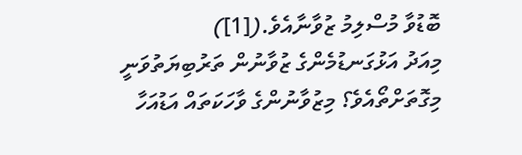ބޮޑުވާ މުސްލިމު ޒުވާނާއެވެ.([1])
މިއަދު އަޅުގަނޑުމެންގެ ޒުވާނުން ތަރުބިޔަތުވަނީ މިގޮތަށްތޯއެވެ؟ މިޒުވާނުންގެ ވާހަކަތައް އަޑުއަހާ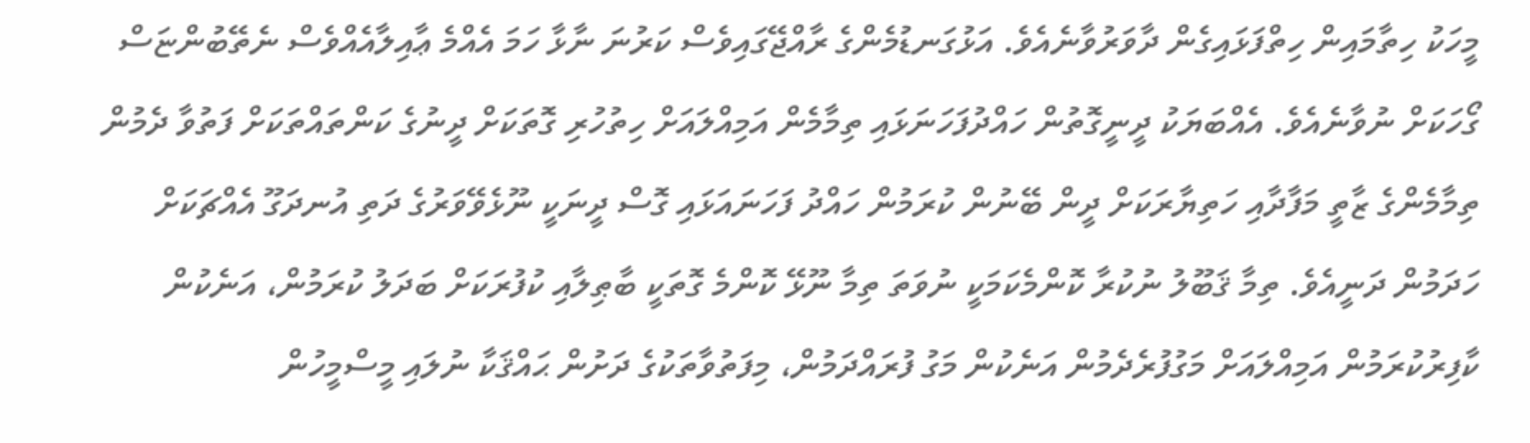މީހަކު ހިތާމައިން ހިތްފަޅައިގެން ދާވަރުވާނެއެވެ. އަޅުގަނޑުމެންގެ ރާއްޖޭގައިވެސް ކަރުނަ ނާޅާ ހަމަ އެއްމެ ޢާއިލާއެއްވެސް ނެތޭބުންޏަސް ގޯހަކަށް ނުވާނެއެވެ. އެއްބަޔަކު ދީނީގޮތުން ހައްދުފަހަނަޅައި ތިމާމެން އަމިއްލައަށް ހިތުހުރި ގޮތަކަށް ދީނުގެ ކަންތައްތަކަށް ފަތުވާ ދެމުން ތިމާމެންގެ ޒާތީ މަފާދާއި ހަތިޔާރަކަށް ދީން ބޭނުން ކުރަމުން ހައްދު ފަހަނައަޅައި ގޮސް ދީނަކީ ނޫޅެވޭވަރުގެ ދަތި އުނދަގޫ އެއްޗަކަށް ހަދަމުން ދަނީއެވެ. ތިމާ ޤަބޫލު ނުކުރާ ކޮންމެކަމަކީ ނުވަތަ ތިމާ ނޫޅޭ ކޮންމެ ގޮތަކީ ބާޠިލާއި ކުފުރަކަށް ބަދަލު ކުރަމުން، އަނެކުން ކާފިރުކުރަމުން އަމިއްލައަށް މަގުފުރެދެމުން އަނެކުން މަގު ފުރައްދަމުން، މިފަތުވާތަކުގެ ދަށުން ޙައްޤަކާ ނުލައި މީސްމީހުން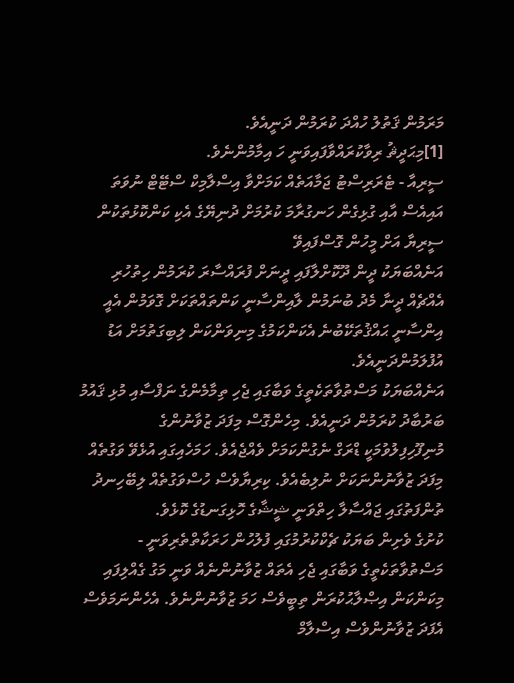މަރަމުން ޤަތުލު ހުއްދަ ކުރަމުން ދަނީއެވެ.
[1]މިޙަދީޘު ރިވާކުރައްވާފައިވަނީ ހަ އިމާމުންނެވެ.
ސީރިއާ - ޓެރަރިސްޓު ޖަމާއަތެއް ކަމަށްވާ އިސްލާމިކް ސްޓޭޓް ނުވަތަ އައިއެސް އާއި ގުޅިގެން ހަނގުރާމަ ކުރުމަށް ދުނިޔޭގެ އެކި ކަންކޮޅުތަކުން ސީރިޔާ އަށް މީހުން ގޮސްފައިވޭ
އަނެއްބަޔަކު ދީން ދޫކޮށްލާފައި ދީނަށް ފުރައްސާރަ ކުރަމުން ހިތުހުރި އެއްޗެއް ދީނާ މެދު ބުނަމުން ލާއިންސާނީ ކަންތައްތަކަށް ގޮވަމުން އެއީ އިންސާނީ ޙައްޤުތަކޭބުނެ އެކަންކަމުގެ މިނިވަންކަން ލިބިގަތުމަށް އަޑު އުފުލަމުންދަނީއެވެ.
އަނެއްބަޔަކު މަސްތުވާތަކެތީގެ ވަބާގައި ޖެހި ތިމާމެންގެ ނަފްސާއި މުޅި ޤައުމު ބަރުބާދު ކުރަމުން ދަނީއެވެ. މިހެންގޮސް މިފަދަ ޒުވާނުންގެ މުނިފޫހިފިލުވުމަކީ ޑްރަގް ނެގުންކަމަށް ވެއްޖެއެވެ. ހަމަހެއިގައި އުޅެވޭ ވަގުތެއް މިފަދަ ޒުވާނުންނަކަށް ނުލިބެއެވެ. ކިރިޔާވެސް ހުސްވަގުތެއް ލިބޭހިނދު ތުންފަތުގައި ޖައްސާލާ ހިތްވަނީ ޝީޝާގެ ހޮޅިގަނޑުގެ ކޮޅެވެ.
ކުށުގެ ވެށިން ބަޔަކު ޗެކްކުރުމުގައި ފުލުހުން ހަރަކާތްތެރިވަނީ - މަސްތުވާތަކެތީގެ ވަބާގައި ޖެހި އެތައް ޒުވާނުންނެއް ވަނީ މަގު ގެއްލިފައި
މިކަންކަން އިޞްލާޙުކުރަން ތިބީވެސް ހަމަ ޒުވާނުންނެވެ. އެހެންނަމަވެސް އެފަދަ ޒުވާނުންވެސް އިސްލާމް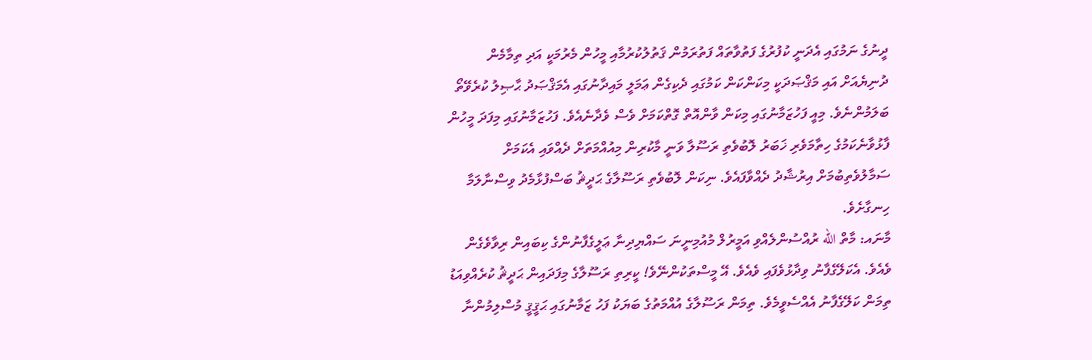ދީނުގެ ނަމުގައި އެދަނީ ކުފުރުގެ ފަތުވާތައް ފަތުރަމުން ޤަތުލުކުރުމާއި މީހުން މެރުމަކީ އަދި ތިމާމެން ދުނިޔެއަށް އައި މަޤްޞަދަކީ މިކަންކަން ކަމުގައި ދެކިގެން ޢަމަލީ މައިދާނުގައި އެމަޤްޞަދު ޙާޞިލު ކުރެވޭތޯ ބަލަމުންނެވެ. މިއީ ފަހުޒަމާނުގައި މިކަން ވާންއޮތް ގޮތްކަމަށް ވެސް ވެދާނެއެވެ. ފަހުޒަމާނުގައި މިފަދަ މީހުން ފާޅުވާނެކަމުގެ ހިތާމަވެރި ޚަބަރު ލޮބުވެތި ރަސޫލާ ވަނީ މާކުރިން މިއުއްމަތަށް ދެއްވައި އެކަމަށް ސަމާލުވެތިބުމަށް އިރުޝާދު ދެއްވާފައެވެ. ނިކަން ލޮބުވެތި ރަސޫލާގެ ޙަދީޘު ބަސްފުޅާމެދު ވިސްނާލަމާ ހިނގާށެވެ.
މާނައ: މާތް الله ރުއްސުންލެއްވި އަމީރުލް މުއުމިނީނަ ސައްޔިދިނާ ޢަލީގެފާނުންގެ ކިބައިން ރިވާވެގެން ވެއެވެ. އެކަލޭގެފާނު ވިދާޅުވެފައި ވެއެވެ. އޭ މީސްތަކުންނޭވެ! ކީރިތި ރަސޫލާގެ މިފަދައިން ޙަދީޘު ކުރެއްވިއަޑު ތިމަން ކަލޭގެފާނު އެއްސެވީމެވެ. ތިމަން ރަސޫލާގެ އުއްމަތުގެ ބަޔަކު ފަހު ޒަމާނުގައި ޙަޤީޤީ މުސްލިމުންނާ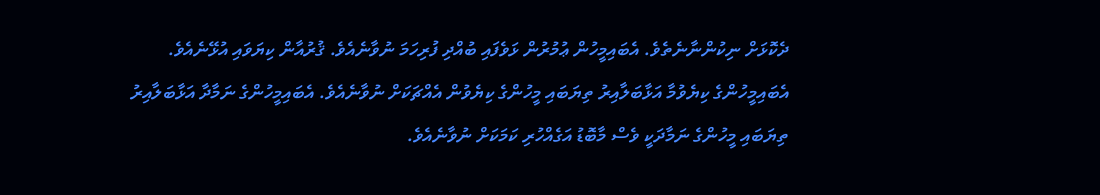ދެކޮޅަށް ނިކުންނާނެތެވެ. އެބައިމީހުން ޢުމުރުން ޅަވެފައި ބުއްދި ފުރިހަމަ ނުވާނެއެވެ. ޤުރުއާން ކިޔަވައި އުޅޭނެއެވެ. އެބައިމީހުންގެ ކިޔެވުމާ އަޅާބަލާއިރު ތިޔަބައި މީހުންގެ ކިޔެވުން އެއްޗަކަށް ނުވާނެއެވެ. އެބައިމީހުންގެ ނަމާދާ އަޅާބަލާއިރު ތިޔަބައި މީހުންގެ ނަމާދަކީ ވެސް މާބޮޑު އަގެއްހުރި ކަމަކަށް ނުވާނެއެވެ.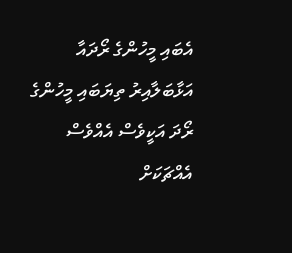އެބައި މީހުންގެ ރޯދައާ އަޅާބަލާއިރު ތިޔަބައި މީހުންގެ ރޯދަ އަކީވެސް އެއްވެސް އެއްޗަކަށް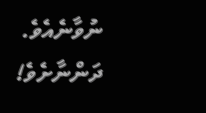ނުވާނެއެވެ. ދަންނާށެވެ!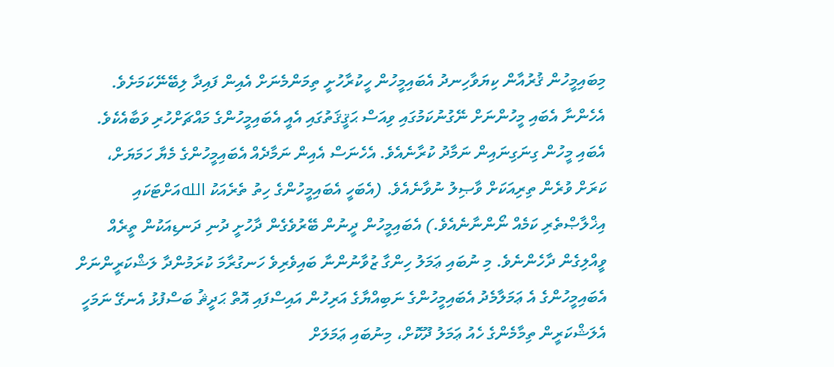މިބައިމީހުން ޤުރުއާން ކިޔަވާހިނދު އެބައިމީހުން ހީކުރާހުށީ ތިމަންމެނަށް އެއިން ފައިދާ ލިބޭނޭކަމަށެވެ. އެހެންނާ އެބައި މީހުންނަށް ނޭގުނުކަމުގައި ވިއަސް ޙަޤީޤަތުގައި އެއީ އެބައިމީހުންގެ މައްޗަށްހުރި ވަބާއެކެވެ. އެބައި މީހުން ގިނަގިނައިން ނަމާދު ކުރާނެއެވެ. އެހެނަސް އެއިން ނަމާދެއް އެބައިމީހުންގެ މެޔާ ހަމަޔަށް، ކަރަށް ވުރެން ތިރިއަކަށް ވާޞިލު ނުވާނެއެވެ. (އެބަހީ އެބައިމީހުންގެ ހިތު ތެރެއަކު اللهއަށްޓަކައި އިޚްލާޞްތެރި ކަމެއް ނޯންނާނެއެވެ.) އެބައިމީހުން ދީނުން ބޭރުވެގެން ދާހުށީ ދުނި ދަނޑިއަކުން ތީރެއް ވީއްލިގެން ދާހެންނެވެ. މި ނުބައި ޢަމަލު ހިންގާ ޒުވާނުންނާ ބައިވެރިވެ ހަނގުރާމަ ކުރަމުންދާ ލަޝްކަރީންނަށް އެބައިމީހުންގެ އެ ޢަމަލާމެދު އެބައިމީހުންގެ ނަބިއްޔާގެ އަރިހުން އައިސްފައި އޮތް ޙަދީޘު ބަސްފުޅު އެނގޭ ނަމަހީ އެލަޝްކަރީން ތިމާމެންގެ ހެއު ޢަމަލު ދޫކޮށް، މިނުބައި ޢަމަލަށް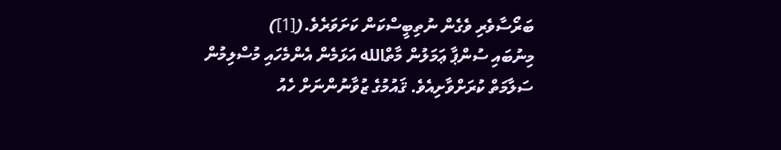ބަރޯސާވެރި ވެގެން ނުތިބީސްކަން ކަށަވަރެވެ.([1])
މިނުބައި ސުންޕާ ޢަމަލުން މާތްالله އަޅަމެން އެންމެހައި މުސްލިމުން ސަލާމަތް ކުރަށްވާށިއެވެ. ޤައުމުގެ ޒުވާނުންނަށް ހެއު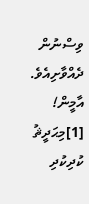ވިސްނުން ދެއްވާށިއެވެ. އާމީން!
[1]މިޙަދީޘު ކުދިކުދި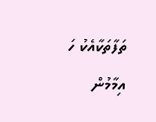ތަފާތަކާއެކު ހަ އިމާމުން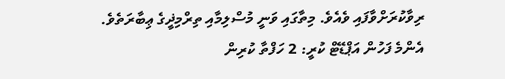ރިވާކުރަށްވާފައި ވެއެވެ. މިތާގައި ވަނީ މުސްލިމާއި ތިރްމިޛީގެ ޢިބާރަތެވެ.
އެންމެ ފަހުން އަޕްޑޭޓް ކުރީ: 2 ހަފްތާ ކުރިން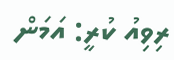ރިވިއު ކުރީ: އަމަން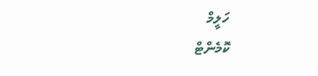ހަލީމް
ކޮމެންޓް